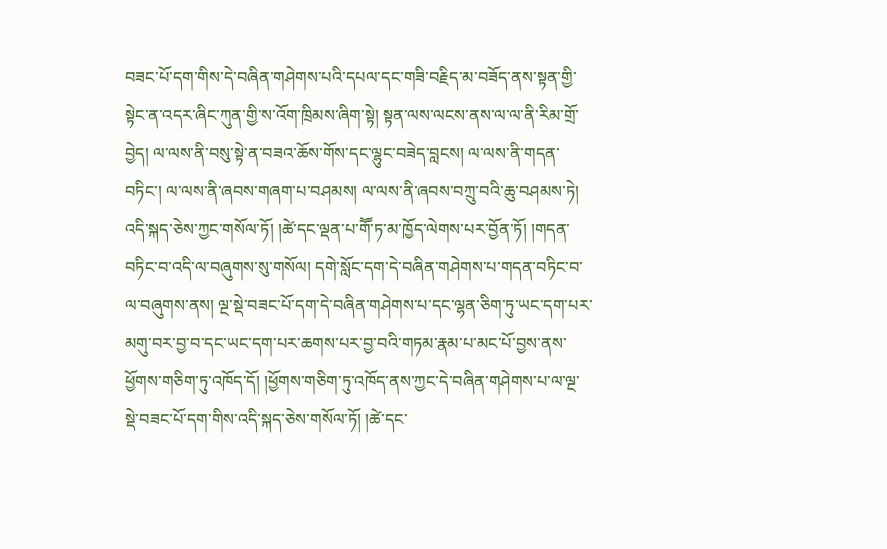བཟང་པོ་དག་གིས་དེ་བཞིན་གཤེགས་པའི་དཔལ་དང་གཟི་བརྗིད་མ་བཟོད་ནས་སྟན་གྱི་སྟེང་ན་འདར་ཞིང་ཀུན་གྱི་ས་འོག་ཁྲིམས་ཞིག་སྟེ། སྟན་ལས་ལངས་ནས་ལ་ལ་ནི་རིམ་གྲོ་བྱེད། ལ་ལས་ནི་བསུ་སྟེ་ན་བཟའ་ཆོས་གོས་དང་ལྷུང་བཟེད་བླངས། ལ་ལས་ནི་གདན་བཏིང་། ལ་ལས་ནི་ཞབས་གཞག་པ་བཤམས། ལ་ལས་ནི་ཞབས་བཀྲུ་བའི་ཆུ་བཤམས་ཏེ། འདི་སྐད་ཅེས་ཀྱང་གསོལ་ཏོ། །ཚེ་དང་ལྡན་པ་གཽ་ཏ་མ་ཁྱོད་ལེགས་པར་བྱོན་ཏོ། །གདན་བཏིང་བ་འདི་ལ་བཞུགས་སུ་གསོལ། དགེ་སློང་དག་དེ་བཞིན་གཤེགས་པ་གདན་བཏིང་བ་ལ་བཞུགས་ནས། ལྔ་སྡེ་བཟང་པོ་དག་དེ་བཞིན་གཤེགས་པ་དང་ལྷན་ཅིག་ཏུ་ཡང་དག་པར་མགུ་བར་བྱ་བ་དང་ཡང་དག་པར་ཆགས་པར་བྱ་བའི་གཏམ་རྣམ་པ་མང་པོ་བྱས་ནས་ཕྱོགས་གཅིག་ཏུ་འཁོད་དོ། །ཕྱོགས་གཅིག་ཏུ་འཁོད་ནས་ཀྱང་དེ་བཞིན་གཤེགས་པ་ལ་ལྔ་སྡེ་བཟང་པོ་དག་གིས་འདི་སྐད་ཅེས་གསོལ་ཏོ། །ཚེ་དང་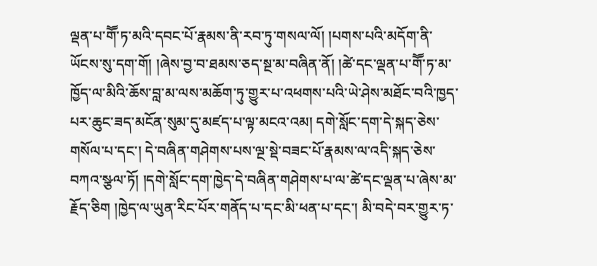ལྡན་པ་གཽ་ཏ་མའི་དབང་པོ་རྣམས་ནི་རབ་ཏུ་གསལ་ལོ། །པགས་པའི་མདོག་ནི་ཡོངས་སུ་དག་གོ། །ཞེས་བྱ་བ་ཐམས་ཅད་སྔ་མ་བཞིན་ནོ། །ཚེ་དང་ལྡན་པ་གཽ་ཏ་མ་ཁྱོད་ལ་མིའི་ཆོས་བླ་མ་ལས་མཆོག་ཏུ་གྱུར་པ་འཕགས་པའི་ཡེ་ཤེས་མཐོང་བའི་ཁྱད་པར་ཆུང་ཟད་མངོན་སུམ་དུ་མཛད་པ་ལྟ་མངའ་འམ། དགེ་སློང་དག་དེ་སྐད་ཅེས་གསོལ་པ་དང་། དེ་བཞིན་གཤེགས་པས་ལྔ་སྡེ་བཟང་པོ་རྣམས་ལ་འདི་སྐད་ཅེས་བཀའ་སྩལ་ཏོ། །དགེ་སློང་དག་ཁྱེད་དེ་བཞིན་གཤེགས་པ་ལ་ཚེ་དང་ལྡན་པ་ཞེས་མ་རྗོད་ཅིག །ཁྱེད་ལ་ཡུན་རིང་པོར་གནོད་པ་དང་མི་ཕན་པ་དང་། མི་བདེ་བར་གྱུར་ཏ་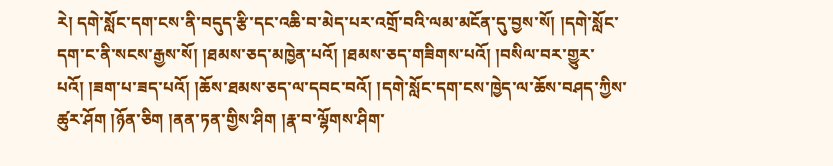རེ། དགེ་སློང་དག་ངས་ནི་བདུད་རྩི་དང་འཆི་བ་མེད་པར་འགྲོ་བའི་ལམ་མངོན་དུ་བྱས་སོ། །དགེ་སློང་དག་ང་ནི་སངས་རྒྱས་སོ། །ཐམས་ཅད་མཁྱེན་པའོ། །ཐམས་ཅད་གཟིགས་པའོ། །བསིལ་བར་གྱུར་པའོ། །ཟག་པ་ཟད་པའོ། །ཆོས་ཐམས་ཅད་ལ་དབང་བའོ། །དགེ་སློང་དག་ངས་ཁྱེད་ལ་ཆོས་བཤད་ཀྱིས་ཚུར་ཤོག །ཉོན་ཅིག །ནན་ཏན་གྱིས་ཤིག །རྣ་བ་ལྷོགས་ཤིག་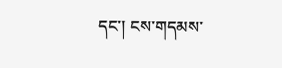དང་། ངས་གདམས་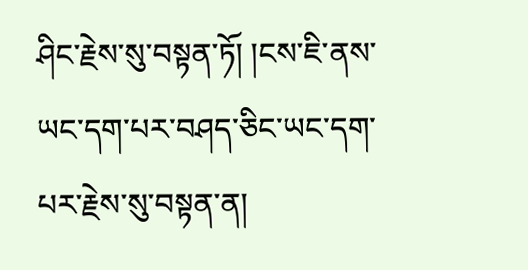ཤིང་རྗེས་སུ་བསྟན་ཏོ། །ངས་ཇི་ནས་ཡང་དག་པར་བཤད་ཅིང་ཡང་དག་པར་རྗེས་སུ་བསྟན་ན།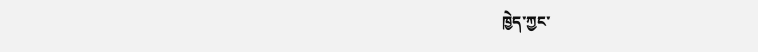ཁྱེད་ཀྱང་